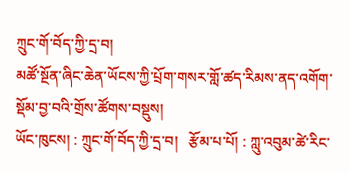ཀྲུང་གོ་བོད་ཀྱི་དྲ་བ།
མཚོ་སྔོན་ཞིང་ཆེན་ཡོངས་ཀྱི་པྲོག་གསར་གློ་ཚད་རིམས་ནད་འགོག་སྡོམ་བྱ་བའི་གྲོས་ཚོགས་བསྡུས།
ཡོང་ཁུངས། : ཀྲུང་གོ་བོད་ཀྱི་དྲ་བ།   རྩོམ་པ་པོ། : ཀླུ་འབུམ་ཚེ་རིང་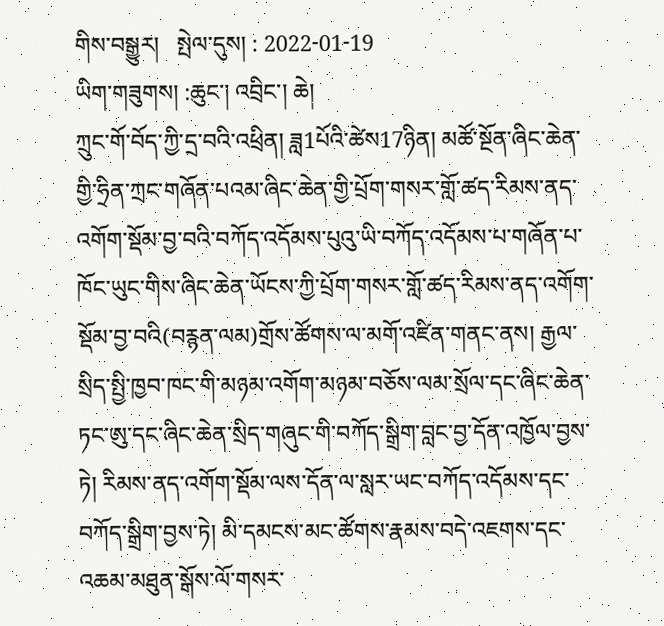གིས་བསྒྱུར།   སྤེལ་དུས། : 2022-01-19
ཡིག་གཟུགས། :ཆུང་། འབྲིང་། ཆེ།
ཀྲུང་གོ་བོད་ཀྱི་དྲ་བའི་འཕྲིན། ཟླ1པོའི་ཚེས17ཉིན། མཚོ་སྔོན་ཞིང་ཆེན་གྱི་ཧྲིན་ཀྲང་གཞོན་པའམ་ཞིང་ཆེན་གྱི་པྲོག་གསར་གློ་ཚད་རིམས་ནད་འགོག་སྡོམ་བྱ་བའི་བཀོད་འདོམས་པུའུ་ཡི་བཀོད་འདོམས་པ་གཞོན་པ་ཁོང་ཡུང་གིས་ཞིང་ཆེན་ཡོངས་ཀྱི་པྲོག་གསར་གློ་ཚད་རིམས་ནད་འགོག་སྡོམ་བྱ་བའི(བརྙན་ལམ)གྲོས་ཚོགས་ལ་མགོ་འཛིན་གནང་ནས། རྒྱལ་སྲིད་སྤྱི་ཁྱབ་ཁང་གི་མཉམ་འགོག་མཉམ་བཅོས་ལམ་སྲོལ་དང་ཞིང་ཆེན་ཏང་ཨུ་དང་ཞིང་ཆེན་སྲིད་གཞུང་གི་བཀོད་སྒྲིག་བླང་བྱ་དོན་འཁྱོལ་བྱས་ཏེ། རིམས་ནད་འགོག་སྡོམ་ལས་དོན་ལ་སླར་ཡང་བཀོད་འདོམས་དང་བཀོད་སྒྲིག་བྱས་ཏེ། མི་དམངས་མང་ཚོགས་རྣམས་བདེ་འཇགས་དང་འཆམ་མཐུན་སྒོས་ལོ་གསར་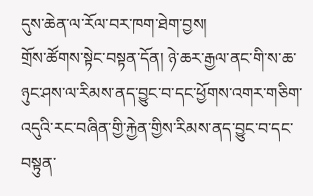དུས་ཆེན་ལ་རོལ་བར་ཁག་ཐེག་བྱས།
གྲོས་ཚོགས་སྟེང་བསྟན་དོན། ཉེ་ཆར་རྒྱལ་ནང་གི་ས་ཆ་ཉུང་ཤས་ལ་རིམས་ནད་བྱུང་བ་དང་ཕྱོགས་འགར་གཅིག་འདུའི་རང་བཞིན་གྱི་རྐྱེན་གྱིས་རིམས་ནད་བྱུང་བ་དང་བསྟུན་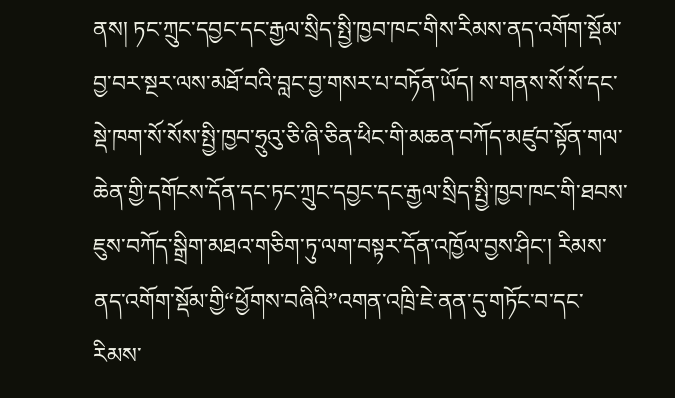ནས། ཏང་ཀྲུང་དབྱང་དང་རྒྱལ་སྲིད་སྤྱི་ཁྱབ་ཁང་གིས་རིམས་ནད་འགོག་སྡོམ་བྱ་བར་སྔར་ལས་མཐོ་བའི་བླང་བྱ་གསར་པ་བཏོན་ཡོད། ས་གནས་སོ་སོ་དང་སྡེ་ཁག་སོ་སོས་སྤྱི་ཁྱབ་ཧྲུའུ་ཅི་ཞི་ཅིན་ཕིང་གི་མཆན་བཀོད་མཛུབ་སྟོན་གལ་ཆེན་གྱི་དགོངས་དོན་དང་ཏང་ཀྲུང་དབྱང་དང་རྒྱལ་སྲིད་སྤྱི་ཁྱབ་ཁང་གི་ཐབས་ཇུས་བཀོད་སྒྲིག་མཐའ་གཅིག་ཏུ་ལག་བསྟར་དོན་འཁྱོལ་བྱས་ཤིང་། རིམས་ནད་འགོག་སྡོམ་གྱི“ཕྱོགས་བཞིའི”འགན་འཁྲི་ཇེ་ནན་དུ་གཏོང་བ་དང་རིམས་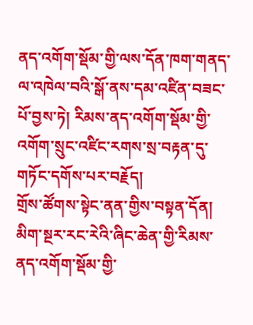ནད་འགོག་སྡོམ་གྱི་ལས་དོན་ཁག་གནད་ལ་འཁེལ་བའི་སྒོ་ནས་དམ་འཛིན་བཟང་པོ་བྱས་ཏེ། རིམས་ནད་འགོག་སྡོམ་གྱི་འགོག་སྲུང་འཛིང་རགས་སྲ་བརྟན་དུ་གཏོང་དགོས་པར་བརྗོད།
གྲོས་ཚོགས་སྟེང་ནན་གྱིས་བསྟན་དོན། མིག་སྔར་རང་རེའི་ཞིང་ཆེན་གྱི་རིམས་ནད་འགོག་སྡོམ་གྱི་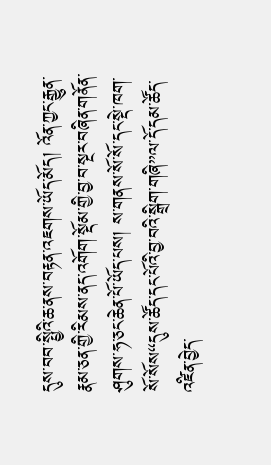དུས་བབ་སྤྱིའི་ཆ་ནས་བརྟན་འཇགས་ཡོད་མོད། འོན་ཀྱང་རྒྱུན་རྣམ་ཅན་གྱི་རིམས་ནད་འགོག་སྡོམ་གྱི་བྱ་བ་སྔར་བཞིན་གནོན་ཤུགས་ཧ་ཅང་ཆེན་པོ་ཡོད་པས། ས་གནས་སོ་སོ་དང་སྡེ་ཁག་སོ་སོས“དུས་ཚོད་དང་པོའི་བྱ་བའི་སྒྲིག་གཞི”ལ་དོ་དམ་ཚོད་འཛིན་བྱེད་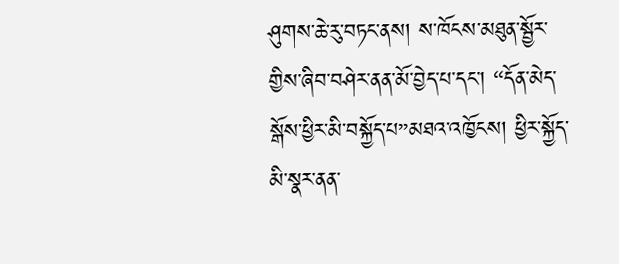ཤུགས་ཆེ་རུ་བཏང་ནས། ས་ཁོངས་མཐུན་སྦྱོར་གྱིས་ཞིབ་བཤེར་ནན་མོ་བྱེད་པ་དང་། “དོན་མེད་སྒོས་ཕྱིར་མི་བསྐྱོད་པ”མཐའ་འཁྱོངས། ཕྱིར་སྐྱོད་མི་སྣར་ནན་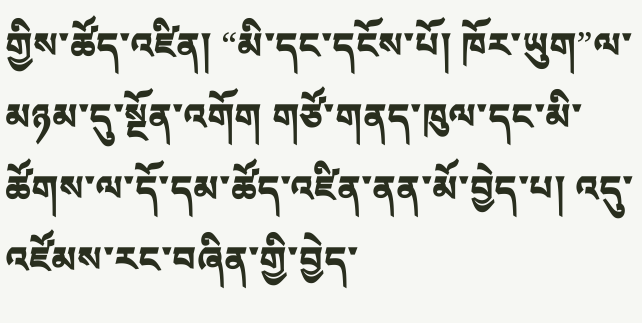གྱིས་ཚོད་འཛིན། “མི་དང་དངོས་པོ། ཁོར་ཡུག”ལ་མཉམ་དུ་སྔོན་འགོག གཙོ་གནད་ཁུལ་དང་མི་ཚོགས་ལ་དོ་དམ་ཚོད་འཛིན་ནན་མོ་བྱེད་པ། འདུ་འཛོམས་རང་བཞིན་གྱི་བྱེད་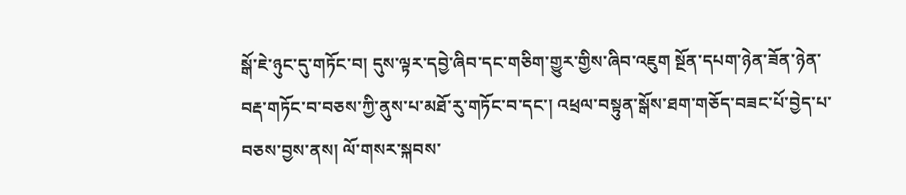སྒོ་ཇེ་ཉུང་དུ་གཏོང་བ། དུས་ལྟར་དབྱེ་ཞིབ་དང་གཅིག་གྱུར་གྱིས་ཞིབ་འཇུག སྔོན་དཔག་ཉེན་ཟོན་ཉེན་བརྡ་གཏོང་བ་བཅས་ཀྱི་ནུས་པ་མཐོ་རུ་གཏོང་བ་དང་། འཕྲལ་བསྟུན་སྒོས་ཐག་གཅོད་བཟང་པོ་བྱེད་པ་བཅས་བྱས་ནས། ལོ་གསར་སྐབས་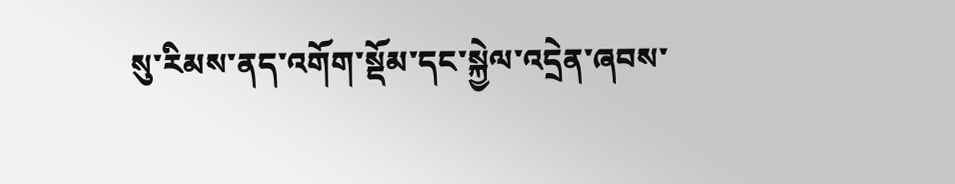སུ་རིམས་ནད་འགོག་སྡོམ་དང་སྐྱེལ་འདྲེན་ཞབས་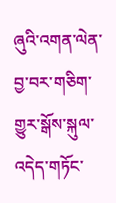ཞུའི་འགན་ལེན་བྱ་བར་གཅིག་གྱུར་སྒོས་སྐུལ་འདེད་གཏོང་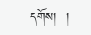དགོས།  །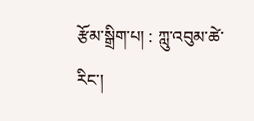རྩོམ་སྒྲིག་པ། : ཀླུ་འབུམ་ཚེ་རིང་།